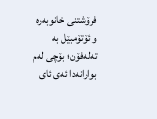فرۆشتنی خانوبەرە و ئۆتۆمبێل بە تەلەفۆن؛ بۆچی لەم بوارانەدا ئەی ئای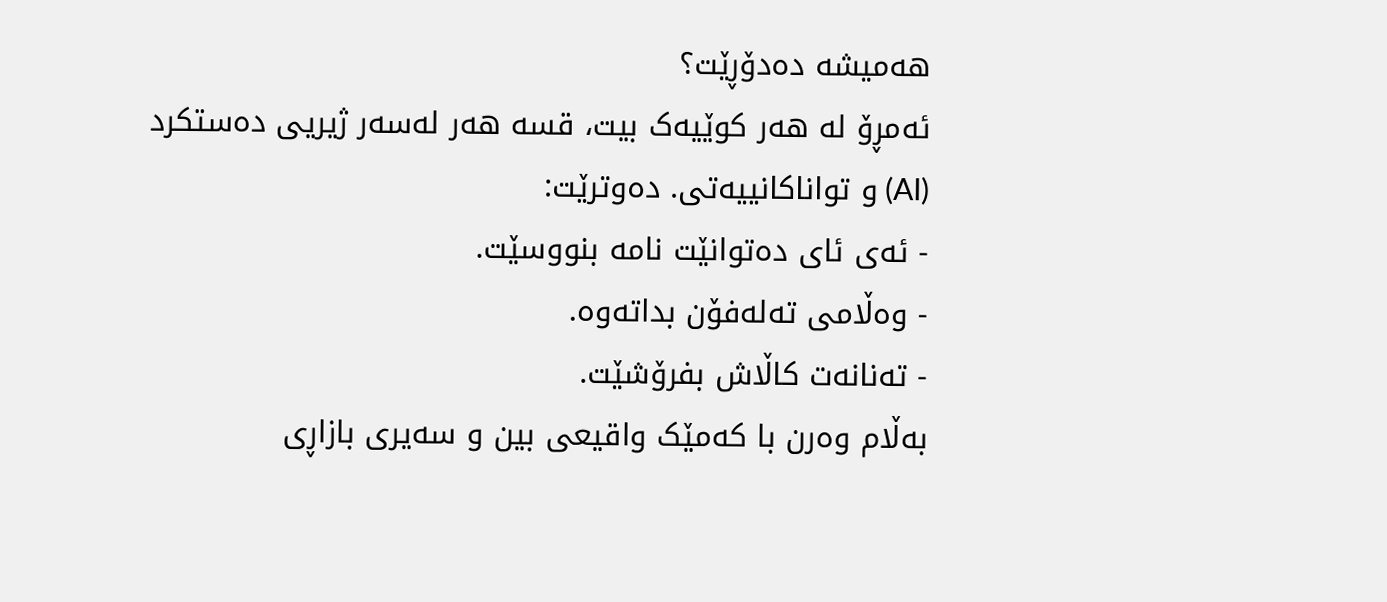هەمیشە دەدۆڕێت؟
ئەمڕۆ لە هەر کوێیەک بیت، قسە هەر لەسەر ژیریی دەستکرد (AI) و تواناکانییەتی. دەوترێت:
- ئەی ئای دەتوانێت نامە بنووسێت.
- وەڵامی تەلەفۆن بداتەوە.
- تەنانەت کاڵاش بفرۆشێت.
بەڵام وەرن با کەمێک واقیعی بین و سەیری بازاڕی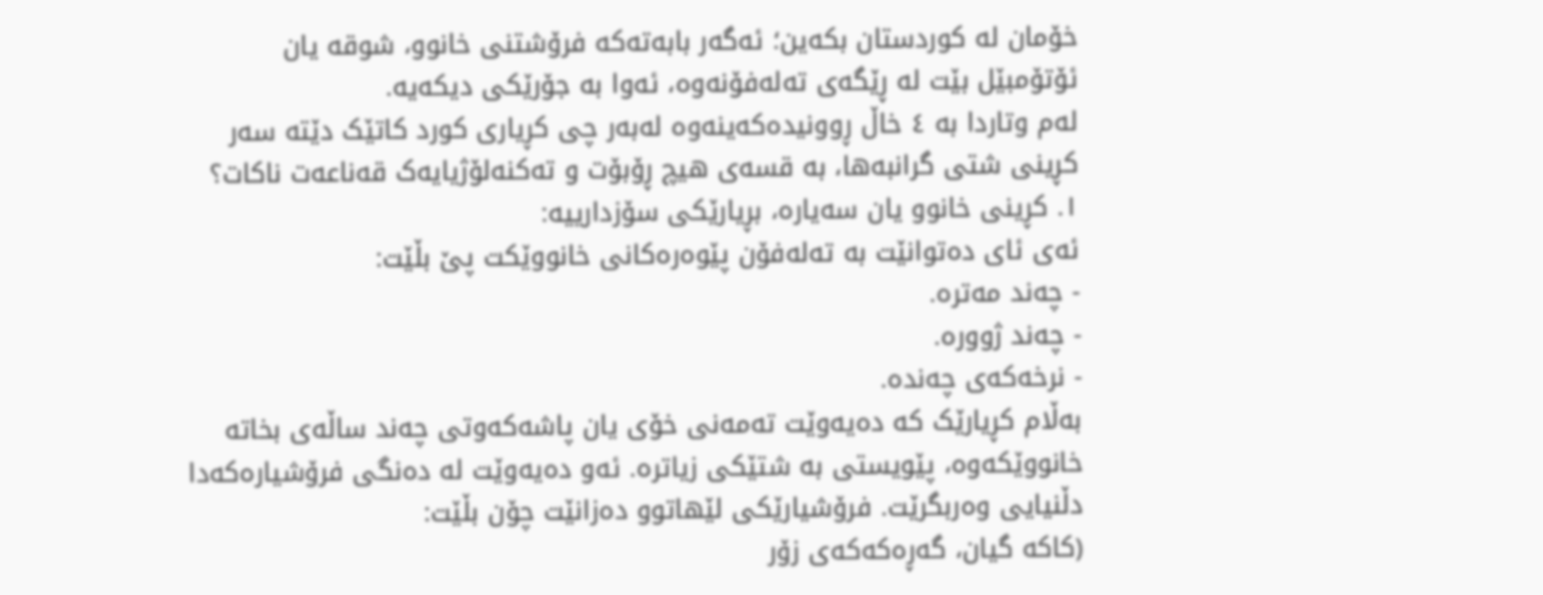خۆمان لە کوردستان بکەین؛ ئەگەر بابەتەکە فرۆشتنی خانوو، شوقە یان ئۆتۆمبێل بێت لە ڕێگەی تەلەفۆنەوە، ئەوا بە جۆرێکی دیکەیە.
لەم وتاردا بە ٤ خاڵ ڕوونیدەکەینەوە لەبەر چی کڕیاری کورد کاتێک دێتە سەر کڕینی شتی گرانبەها، بە قسەی هیچ ڕۆبۆت و تەکنەلۆژیایەک قەناعەت ناکات؟
١. کڕینی خانوو یان سەیارە، بڕیارێکی سۆزدارییە:
ئەی ئای دەتوانێت بە تەلەفۆن پێوەرەکانی خانووێکت پێ بڵێت:
- چەند مەترە.
- چەند ژوورە.
- نرخەکەی چەندە.
بەڵام کڕیارێک کە دەیەوێت تەمەنی خۆی یان پاشەکەوتی چەند ساڵەی بخاتە خانووێکەوە، پێویستی بە شتێکی زیاترە. ئەو دەیەوێت لە دەنگی فرۆشیارەکەدا دڵنیایی وەربگرێت. فرۆشیارێکی لێهاتوو دەزانێت چۆن بڵێت:
(کاکە گیان، گەڕەکەکەی زۆر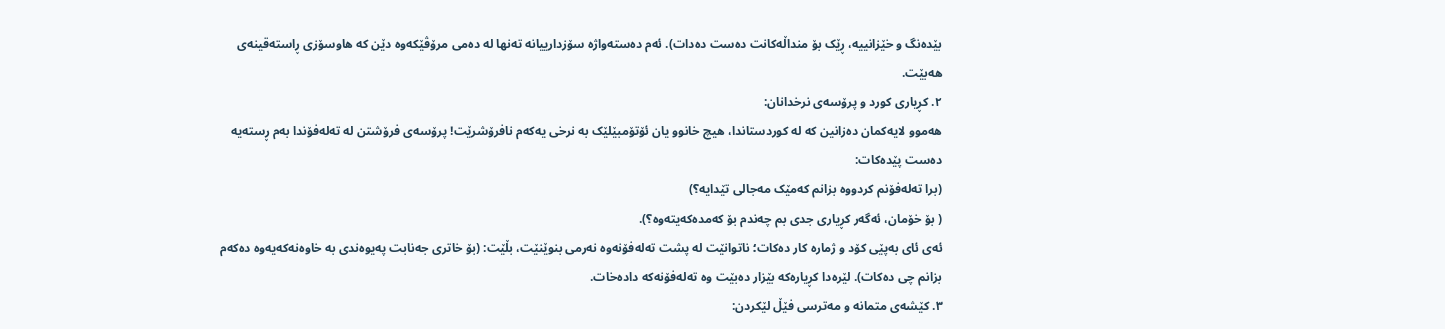بێدەنگ و خێزانییە، ڕێک بۆ منداڵەکانت دەست دەدات). ئەم دەستەواژە سۆزدارییانە تەنها لە دەمی مرۆڤێکەوە دێن کە هاوسۆزی ڕاستەقینەی هەبێت.
٢. کڕیاری کورد و پرۆسەی نرخدانان:
هەموو لایەکمان دەزانین کە لە کوردستاندا، هیچ خانوو یان ئۆتۆمبێلێک بە نرخی یەکەم نافرۆشرێت! پرۆسەی فرۆشتن لە تەلەفۆندا بەم ڕستەیە دەست پێدەکات:
(برا تەلەفۆنم کردووە بزانم کەمێک مەجالی تێدایە؟)
( بۆ خۆمان، ئەگەر کڕیاری جدی بم چەندم بۆ کەمدەکەیتەوە؟).
ئەی ئای بەپێی کۆد و ژمارە کار دەکات؛ ناتوانێت لە پشت تەلەفۆنەوە نەرمی بنوێنێت، بڵێت: (بۆ خاتری جەنابت پەیوەندی بە خاوەنەکەیەوە دەکەم بزانم چی دەکات). لێرەدا کڕیارەکە بێزار دەبێت وە تەلەفۆنەکە دادەخات.
٣. کێشەی متمانە و مەترسی فێڵ لێکردن: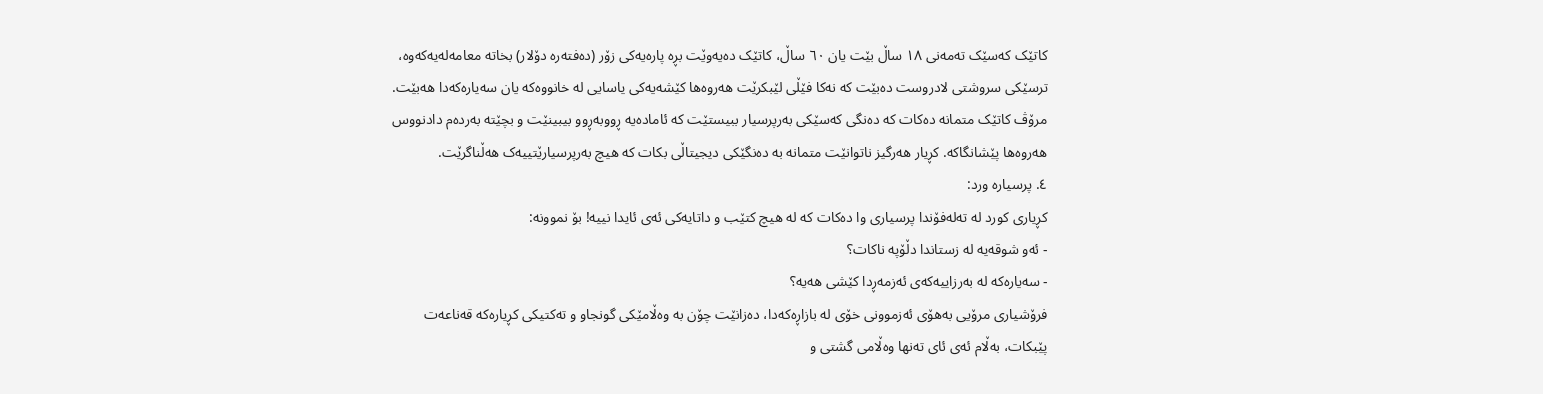کاتێک کەسێک تەمەنی ١٨ ساڵ بێت یان ٦٠ ساڵ، کاتێک دەیەوێت بڕە پارەیەکی زۆر (دەفتەرە دۆلار) بخاتە معامەلەیەکەوە، ترسێکی سروشتی لادروست دەبێت کە نەکا فێڵی لێبکرێت هەروەها کێشەیەکی یاسایی لە خانووەکە یان سەیارەکەدا هەبێت.
مرۆڤ کاتێک متمانە دەکات کە دەنگی کەسێکی بەرپرسیار ببیستێت کە ئامادەیە ڕووبەڕوو بیبینێت و بچێتە بەردەم دادنووس هەروەها پێشانگاکە. کڕیار هەرگیز ناتوانێت متمانە بە دەنگێکی دیجیتاڵی بکات کە هیچ بەرپرسیارێتییەک هەڵناگرێت.
٤. پرسیارە ورد:
کڕیاری کورد لە تەلەفۆندا پرسیاری وا دەکات کە لە هیچ کتێب و داتایەکی ئەی ئایدا نییە! بۆ نموونە:
- ئەو شوقەیە لە زستاندا دڵۆپە ناکات؟
- سەیارەکە لە بەرزاییەکەی ئەزمەڕدا کێشی هەیە؟
فرۆشیاری مرۆیی بەهۆی ئەزموونی خۆی لە بازاڕەکەدا، دەزانێت چۆن بە وەڵامێکی گونجاو و تەکتیکی کڕیارەکە قەناعەت پێبکات، بەڵام ئەی ئای تەنها وەڵامی گشتی و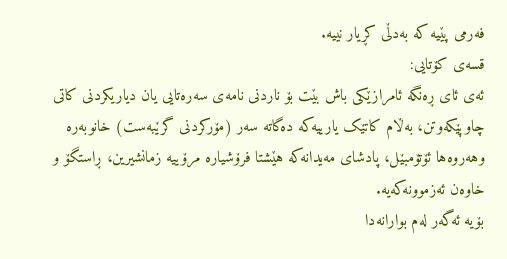فەرمی پێیە کە بەدڵی کڕیار نییە.
قسەی کۆتایی:
ئەی ئای ڕەنگە ئامرازێکی باش بێت بۆ ناردنی نامەی سەرەتایی یان دیاریکردنی کاتی چاوپێکەوتن، بەڵام کاتێک یارییەکە دەگاتە سەر (مۆرکردنی گرێبەست) خانوبەرە وهەروەها ئۆتۆمبێل، پادشای مەیدانەکە هێشتا فرۆشیارە مرۆییە زمانشیرین، ڕاستگۆ و خاوەن ئەزموونەکەیە.
بۆیە ئەگەر لەم بوارانەدا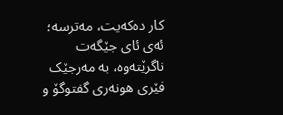کار دەکەیت، مەترسە؛ ئەی ئای جێگەت ناگرێتەوە، بە مەرجێک فێری هونەری گفتوگۆ و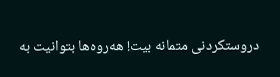دروستکردنی متمانە بیت! هەروەها بتوانیت بە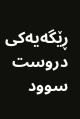ڕێگەیەکی دروست سوود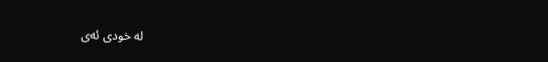لە خودی ئەی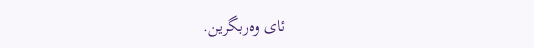ئای وەربگرین.